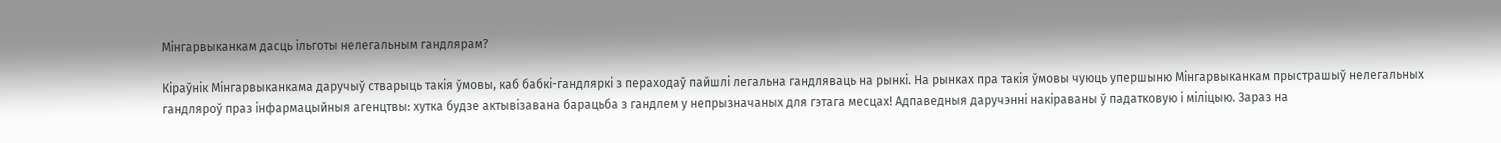Мінгарвыканкам дасць ільготы нелегальным гандлярам?

Кіраўнік Мінгарвыканкама даручыў стварыць такія ўмовы, каб бабкі-гандляркі з пераходаў пайшлі легальна гандляваць на рынкі. На рынках пра такія ўмовы чуюць упершыню Мінгарвыканкам прыстрашыў нелегальных гандляроў праз інфармацыйныя агенцтвы: хутка будзе актывізавана барацьба з гандлем у непрызначаных для гэтага месцах! Адпаведныя даручэнні накіраваны ў падатковую і міліцыю. Зараз на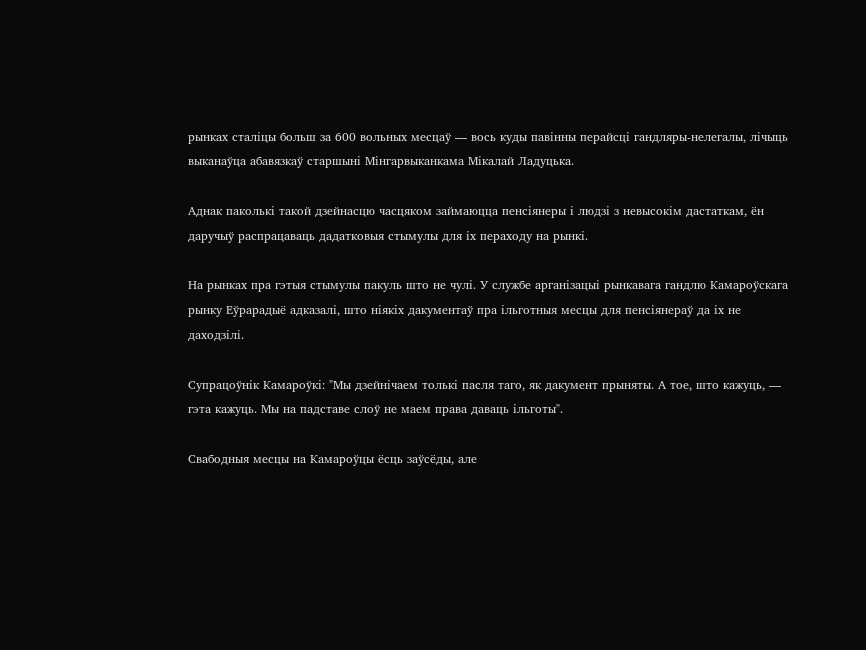рынках сталіцы больш за 600 вольных месцаў — вось куды павінны перайсці гандляры-нелегалы, лічыць выканаўца абавязкаў старшыні Мінгарвыканкама Мікалай Ладуцька.

Аднак паколькі такой дзейнасцю часцяком займаюцца пенсіянеры і людзі з невысокім дастаткам, ён даручыў распрацаваць дадатковыя стымулы для іх пераходу на рынкі.

На рынках пра гэтыя стымулы пакуль што не чулі. У службе арганізацыі рынкавага гандлю Камароўскага рынку Еўрарадыё адказалі, што ніякіх дакументаў пра ільготныя месцы для пенсіянераў да іх не даходзілі.

Супрацоўнік Камароўкі: "Мы дзейнічаем толькі пасля таго, як дакумент прыняты. А тое, што кажуць, — гэта кажуць. Мы на падставе слоў не маем права даваць ільготы".

Свабодныя месцы на Камароўцы ёсць заўсёды, але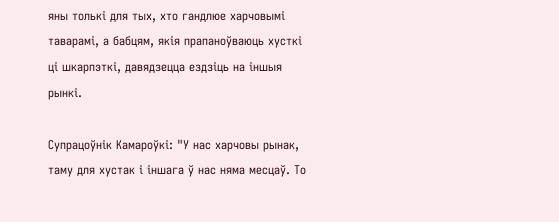яны толькі для тых, хто гандлюе харчовымі таварамі, а бабцям, якія прапаноўваюць хусткі ці шкарпэткі, давядзецца ездзіць на іншыя рынкі.

Супрацоўнік Камароўкі: "У нас харчовы рынак, таму для хустак і іншага ў нас няма месцаў. То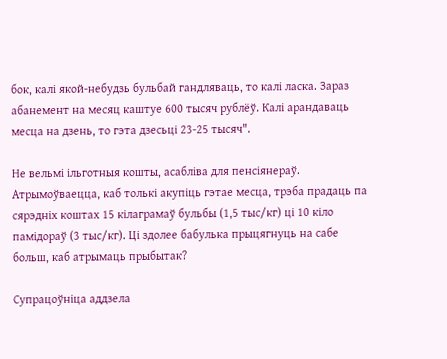бок, калі якой-небудзь бульбай гандляваць, то калі ласка. Зараз абанемент на месяц каштуе 600 тысяч рублёў. Калі арандаваць месца на дзень, то гэта дзесьці 23-25 тысяч".

Не вельмі ільготныя кошты, асабліва для пенсіянераў. Атрымоўваецца, каб толькі акупіць гэтае месца, трэба прадаць па сярэдніх коштах 15 кілаграмаў бульбы (1,5 тыс/кг) ці 10 кіло памідораў (3 тыс/кг). Ці здолее бабулька прыцягнуць на сабе больш, каб атрымаць прыбытак?

Супрацоўніца аддзела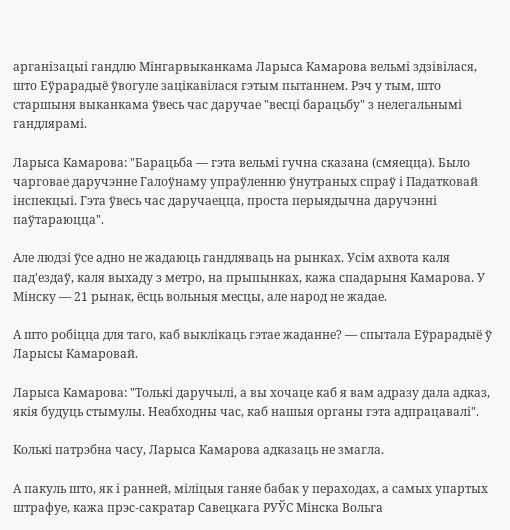арганізацыі гандлю Мінгарвыканкама Ларыса Камарова вельмі здзівілася, што Еўрарадыё ўвогуле зацікавілася гэтым пытаннем. Рэч у тым, што старшыня выканкама ўвесь час даручае "весці барацьбу" з нелегальнымі гандлярамі.

Ларыса Камарова: "Барацьба — гэта вельмі гучна сказана (смяецца). Было чарговае даручэнне Галоўнаму упраўленню ўнутраных спраў і Падатковай інспекцыі. Гэта ўвесь час даручаецца, проста перыядычна даручэнні паўтараюцца".

Але людзі ўсе адно не жадаюць гандляваць на рынках. Усім ахвота каля пад'ездаў, каля выхаду з метро, на прыпынках, кажа спадарыня Камарова. У Мінску — 21 рынак, ёсць вольныя месцы, але народ не жадае.

А што робіцца для таго, каб выклікаць гэтае жаданне? — спытала Еўрарадыё ў Ларысы Камаровай.

Ларыса Камарова: "Толькі даручылі, а вы хочаце каб я вам адразу дала адказ, якія будуць стымулы. Неабходны час, каб нашыя органы гэта адпрацавалі".

Колькі патрэбна часу, Ларыса Камарова адказаць не змагла.

А пакуль што, як і ранней, міліцыя ганяе бабак у пераходах, а самых упартых штрафуе, кажа прэс-сакратар Савецкага РУЎС Мінска Вольга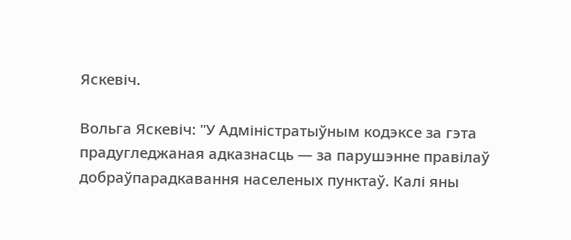Яскевіч.

Вольга Яскевіч: "У Адміністратыўным кодэксе за гэта прадугледжаная адказнасць — за парушэнне правілаў добраўпарадкавання населеных пунктаў. Калі яны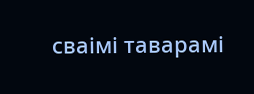сваімі таварамі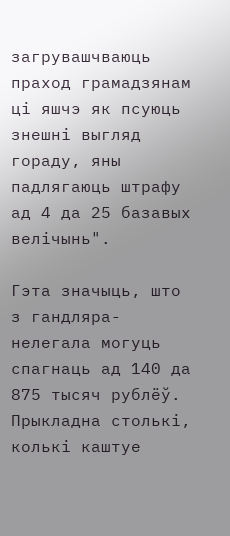загрувашчваюць праход грамадзянам ці яшчэ як псуюць знешні выгляд гораду, яны падлягаюць штрафу ад 4 да 25 базавых велічынь".

Гэта значыць, што з гандляра-нелегала могуць спагнаць ад 140 да 875 тысяч рублёў. Прыкладна столькі, колькі каштуе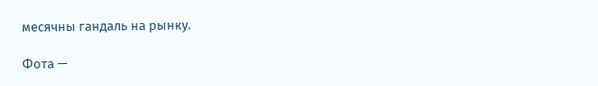месячны гандаль на рынку.

Фота —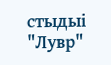стыдыі "Лувр"